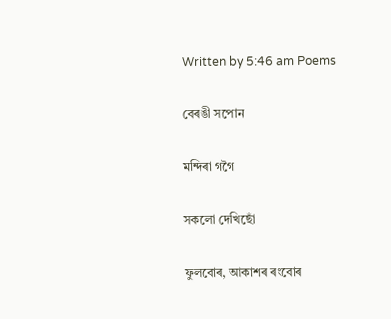Written by 5:46 am Poems

বেৰঙী সপোন

মন্দিৰা গগৈ

সকলো দেখিছোঁ

ফুলবোৰ, আকাশৰ ৰংবোৰ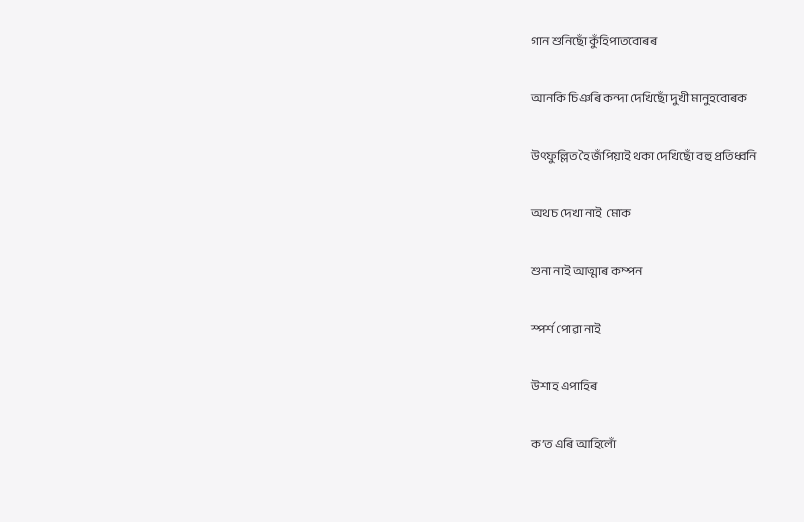গান শুনিছোঁ কুঁহিপাতবোৰৰ

আনকি চিঞৰি কন্দা দেখিছোঁ দুখী মানুহবোৰক

উৎফুল্লিত হৈ জঁপিয়াই থকা দেখিছোঁ বহু প্ৰতিধ্বনি

অথচ দেখা নাই  মোক

শুনা নাই আত্মাৰ কম্পন

স্পৰ্শ পোৱা নাই

উশাহ এপাহিৰ

ক’ত এৰি আহিলোঁ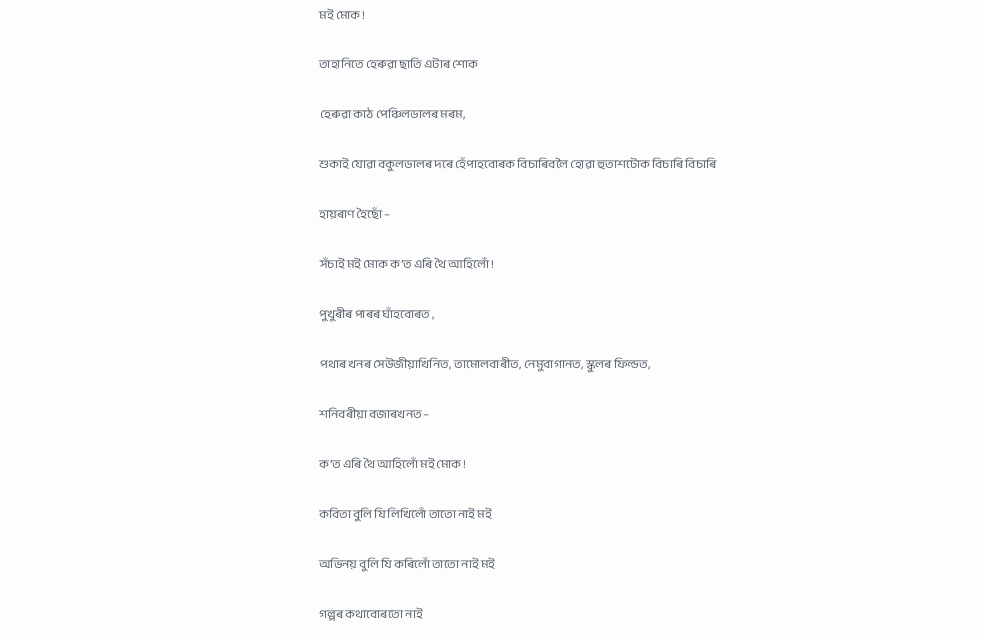মই মোক !

তাহানিতে হেৰুৱা ছাতি এটাৰ শোক

হেৰুৱা কাঠ পেঞ্চিলডালৰ মৰম,

শুকাই যোৱা বকুলডালৰ দৰে হেঁপাহবোৰক বিচাৰিবলৈ হোৱা হুতাশটোক বিচাৰি বিচাৰি

হায়ৰাণ হৈছোঁ –

সঁচাই মই মোক ক’ত এৰি থৈ আহিলোঁ !

পুখুৰীৰ পাৰৰ ঘাঁহবোৰত ,

পথাৰ খনৰ সেউজীয়াখিনিত, তামোলবাৰীত, নেমুবাগানত, স্কুলৰ ফিল্ডত,

শনিবৰীয়া বজাৰখনত –

ক’ত এৰি থৈ আহিলোঁ মই মোক !

কবিতা বুলি যি লিখিলোঁ তাতো নাই মই

অভিনয় বুলি যি কৰিলোঁ তাতো নাই মই

গল্পৰ কথাবোৰতো নাই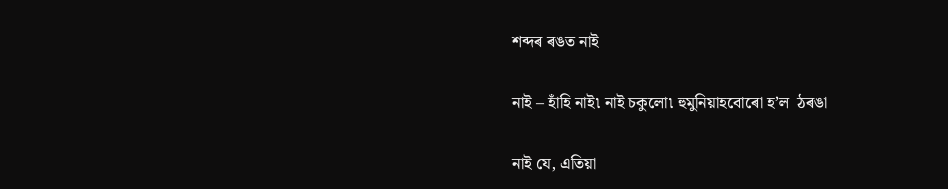শব্দৰ ৰঙত নাই

নাই – হাঁহি নাই৷ নাই চকুলো৷ হুমুনিয়াহবোৰো হ’ল  ঠৰঙা

নাই যে, এতিয়া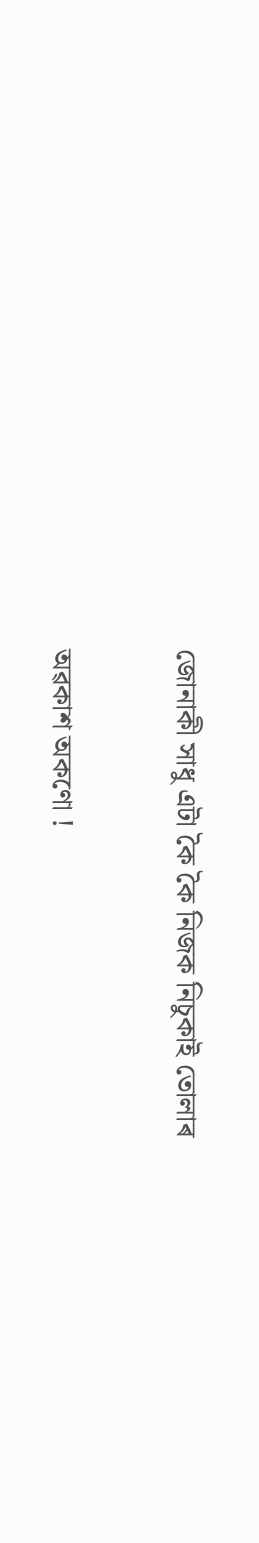জোনাকী সাধু এটা কৈ কৈ নিজক নিচুকাই তোলাৰ

অৱকাশ অকণো !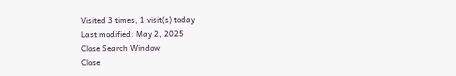Visited 3 times, 1 visit(s) today
Last modified: May 2, 2025
Close Search Window
Close